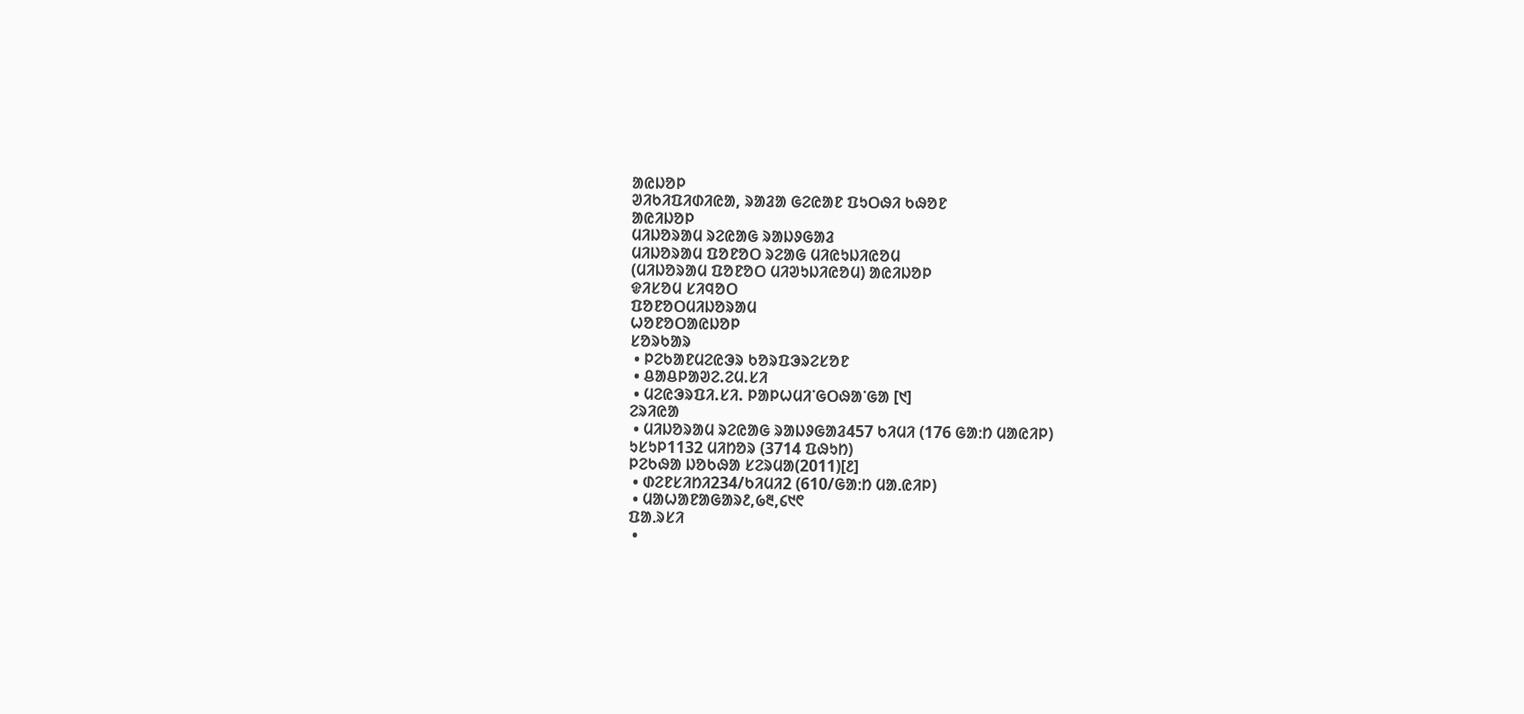ᱟᱭᱡᱚᱞ
ᱣᱤᱠᱤᱯᱤᱰᱤᱭᱟ, ᱨᱟᱲᱟ ᱜᱮᱭᱟᱱ ᱯᱩᱛᱷᱤ ᱠᱷᱚᱱ
ᱟᱭᱤᱡᱚᱞ
ᱢᱤᱡᱚᱨᱟᱢ ᱨᱮᱭᱟᱜ ᱨᱟᱡᱽᱜᱟᱲ
ᱢᱤᱡᱚᱨᱟᱢ ᱯᱚᱱᱚᱛ ᱨᱮᱟᱜ ᱢᱤᱭᱩᱡᱤᱭᱚᱢ
(ᱢᱤᱡᱚᱨᱟᱢ ᱯᱚᱱᱚᱛ ᱢᱤᱣᱩᱡᱤᱭᱚᱢ) ᱟᱭᱤᱡᱚᱞ
ᱫᱤᱥᱚᱢ ᱥᱤᱧᱚᱛ
ᱯᱚᱱᱚᱛᱢᱤᱡᱚᱨᱟᱢ
ᱦᱚᱱᱚᱛᱟᱭᱡᱚᱞ
ᱥᱚᱨᱠᱟᱨ
 • ᱞᱮᱠᱟᱱᱢᱮᱭᱳᱨ ᱠᱚᱨᱯᱳᱨᱮᱥᱚᱱ
 • ᱪᱟᱪᱞᱟᱣᱮ.ᱮᱢ.ᱥᱤ
 • ᱢᱮᱭᱳᱨᱯᱤ.ᱥᱤ. ᱞᱟᱞᱦᱢᱤᱸᱜᱛᱷᱟᱸᱜᱟ [᱑]
ᱮᱨᱤᱭᱟ
 • ᱢᱤᱡᱚᱨᱟᱢ ᱨᱮᱭᱟᱜ ᱨᱟᱡᱽᱜᱟᱲ457 ᱠᱤᱢᱤ (176 ᱜᱟᱺᱴ ᱢᱟᱭᱤᱞ)
ᱩᱥᱩᱞ1132 ᱢᱤᱴᱚᱨ (3714 ᱯᱷᱩᱴ)
ᱞᱮᱠᱷᱟ ᱡᱚᱠᱷᱟ ᱥᱮᱨᱢᱟ(2011)[᱒]
 • ᱰᱮᱱᱥᱤᱴᱤ234/ᱠᱤᱢᱤ2 (610/ᱜᱟᱺᱴ ᱢᱟᱹᱭᱤᱞ)
 • ᱢᱟᱦᱟᱱᱟᱜᱟᱨ᱒,᱙᱓,᱔᱑᱖
ᱯᱟᱹᱨᱥᱤ
 •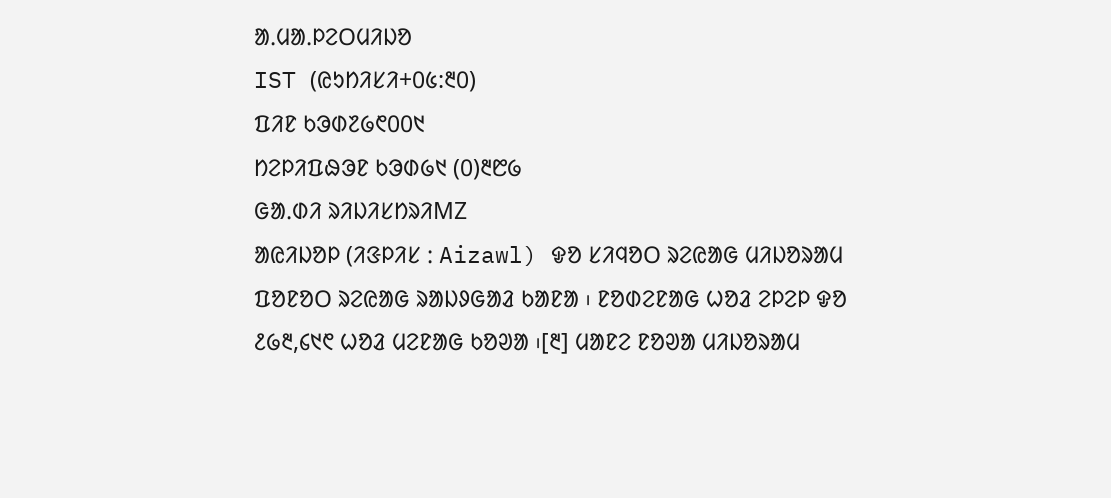ᱟᱹᱢᱟᱹᱞᱮᱛᱢᱤᱡᱚ
IST (ᱭᱩᱴᱤᱥᱤ+᱐᱕:᱓᱐)
ᱯᱤᱱ ᱠᱳᱰ᱗᱙᱖᱐᱐᱑
ᱴᱮᱞᱤᱯᱷᱳᱱ ᱠᱳᱰ᱙᱑ (᱐)᱓᱘᱙
ᱜᱟᱹᱰᱤ ᱨᱤᱡᱤᱥᱴᱨᱤMZ
ᱟᱭᱤᱡᱚᱞ (ᱤᱝᱞᱤᱥ ᱺ Aizawl) ᱫᱚ ᱥᱤᱧᱚᱛ ᱨᱮᱭᱟᱜ ᱢᱤᱡᱚᱨᱟᱢ ᱯᱚᱱᱚᱛ ᱨᱮᱭᱟᱜ ᱨᱟᱡᱽᱜᱟᱲ ᱠᱟᱱᱟ ᱾ ᱱᱚᱰᱮᱱᱟᱜ ᱦᱚᱲ ᱮᱞᱮᱞ ᱫᱚ ᱒᱙᱓,᱔᱑᱖ ᱦᱚᱲ ᱢᱮᱱᱟᱜ ᱠᱚᱣᱟ ᱾[᱓] ᱢᱟᱱᱮ ᱱᱚᱣᱟ ᱢᱤᱡᱚᱨᱟᱢ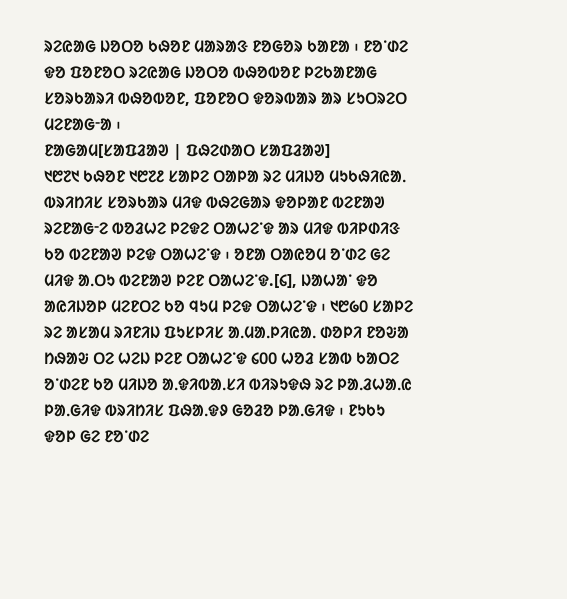ᱨᱮᱭᱟᱜ ᱡᱚᱛᱚ ᱠᱷᱚᱱ ᱢᱟᱨᱟᱝ ᱱᱚᱜᱚᱨ ᱠᱟᱱᱟ ᱾ ᱱᱚᱸᱰᱮ ᱫᱚ ᱯᱚᱱᱚᱛ ᱨᱮᱭᱟᱜ ᱡᱚᱛᱚ ᱵᱷᱚᱵᱚᱱ ᱞᱮᱠᱟᱱᱟᱜ ᱥᱚᱨᱠᱟᱨᱤ ᱵᱷᱚᱵᱚᱱ, ᱯᱚᱱᱚᱛ ᱫᱚᱨᱵᱟᱨ ᱟᱨ ᱥᱩᱛᱨᱮᱛ ᱢᱮᱱᱟᱜᱼᱟ ᱾
ᱱᱟᱜᱟᱢ[ᱥᱟᱯᱲᱟᱣ | ᱯᱷᱮᱰᱟᱛ ᱥᱟᱯᱲᱟᱣ]
᱑᱘᱗᱑ ᱠᱷᱚᱱ ᱑᱘᱗᱒ ᱥᱟᱞᱮ ᱛᱟᱞᱟ ᱨᱮ ᱢᱤᱡᱚ ᱢᱩᱠᱷᱤᱭᱟᱹ ᱵᱨᱤᱴᱤᱥ ᱥᱚᱨᱠᱟᱨ ᱢᱤᱫ ᱵᱷᱮᱜᱟᱨ ᱫᱚᱞᱟᱱ ᱵᱮᱱᱟᱣ ᱨᱮᱱᱟᱜᱼᱮ ᱵᱚᱲᱦᱮ ᱞᱮᱫᱮ ᱛᱟᱦᱮᱸᱫ ᱟᱨ ᱢᱤᱫ ᱵᱤᱞᱰᱤᱝ ᱠᱚ ᱵᱮᱱᱟᱣ ᱞᱮᱫ ᱛᱟᱦᱮᱸᱫ ᱾ ᱚᱱᱟ ᱛᱟᱭᱚᱢ ᱚᱸᱰᱮ ᱜᱮ ᱢᱤᱫ ᱟᱹᱛᱩ ᱵᱮᱱᱟᱣ ᱞᱮᱱ ᱛᱟᱦᱮᱸᱫ.[᱔], ᱡᱟᱦᱟᱸ ᱫᱚ ᱟᱭᱤᱡᱚᱞ ᱢᱮᱱᱛᱮ ᱠᱚ ᱧᱩᱢ ᱞᱮᱫ ᱛᱟᱦᱮᱸᱫ ᱾ ᱑᱘᱙᱐ ᱥᱟᱞᱮ ᱨᱮ ᱟᱥᱟᱢ ᱨᱤᱱᱤᱡ ᱯᱩᱥᱞᱤᱥ ᱟᱹᱢᱟᱹᱞᱤᱭᱟᱹ ᱰᱚᱞᱤ ᱱᱚᱶᱟ ᱴᱷᱟᱶ ᱛᱮ ᱦᱮᱡ ᱞᱮᱱ ᱛᱟᱦᱮᱸᱫ ᱔᱐᱐ ᱦᱚᱲ ᱥᱟᱵ ᱠᱟᱛᱮ ᱚᱸᱰᱮᱱ ᱠᱚ ᱢᱤᱡᱚ ᱟᱹᱫᱤᱵᱟᱹᱥᱤ ᱵᱤᱨᱩᱫᱷ ᱨᱮ ᱞᱟᱹᱲᱦᱟᱹᱭ ᱞᱟᱹᱜᱤᱫ ᱵᱨᱤᱴᱤᱥ ᱯᱷᱟᱹᱫᱽ ᱜᱚᱲᱚ ᱞᱟᱹᱜᱤᱫ ᱾ ᱱᱩᱠᱩ ᱫᱚᱞ ᱜᱮ ᱱᱚᱸᱰᱮ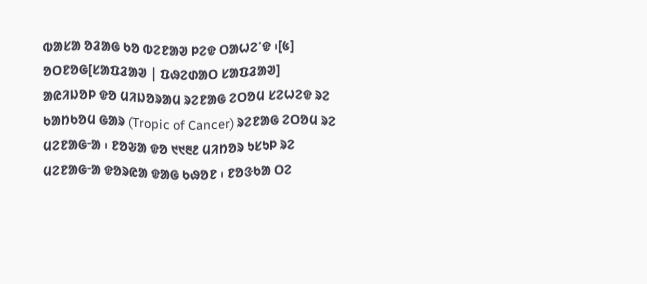ᱵᱟᱥᱟ ᱚᱲᱟᱜ ᱠᱚ ᱵᱮᱱᱟᱣ ᱞᱮᱫ ᱛᱟᱦᱮᱸᱫ ᱾[᱕]
ᱚᱛᱱᱚᱜ[ᱥᱟᱯᱲᱟᱣ | ᱯᱷᱮᱰᱟᱛ ᱥᱟᱯᱲᱟᱣ]
ᱟᱭᱤᱡᱚᱞ ᱫᱚ ᱢᱤᱡᱚᱨᱟᱢ ᱨᱮᱱᱟᱜ ᱮᱛᱚᱢ ᱥᱮᱦᱮᱫ ᱨᱮ ᱠᱟᱴᱠᱚᱢ ᱜᱟᱨ (Tropic of Cancer) ᱨᱮᱱᱟᱜ ᱮᱛᱚᱢ ᱨᱮ ᱢᱮᱱᱟᱜᱼᱟ ᱾ ᱱᱚᱶᱟ ᱫᱚ ᱑᱑᱓᱒ ᱢᱤᱴᱚᱨ ᱩᱥᱩᱞ ᱨᱮ ᱢᱮᱱᱟᱜᱼᱟ ᱫᱚᱨᱭᱟ ᱫᱟᱜ ᱠᱷᱚᱱ ᱾ ᱱᱚᱝᱠᱟ ᱛᱮ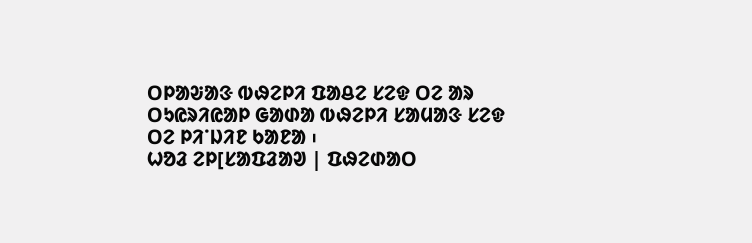ᱛᱞᱟᱶᱟᱝ ᱵᱷᱮᱞᱤ ᱯᱟᱪᱮ ᱥᱮᱫ ᱛᱮ ᱟᱨ ᱛᱩᱭᱨᱤᱭᱟᱞ ᱜᱟᱰᱟ ᱵᱷᱮᱞᱤ ᱥᱟᱢᱟᱝ ᱥᱮᱫ ᱛᱮ ᱞᱤᱸᱡᱤᱱ ᱠᱟᱱᱟ ᱾
ᱦᱚᱲ ᱮᱞ[ᱥᱟᱯᱲᱟᱣ | ᱯᱷᱮᱰᱟᱛ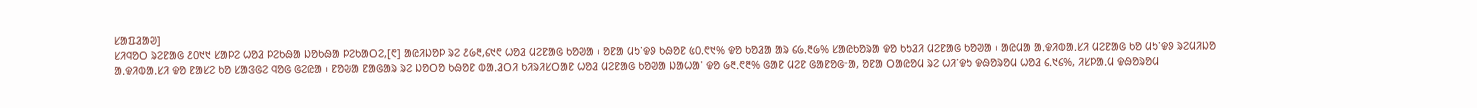ᱥᱟᱯᱲᱟᱣ]
ᱥᱤᱧᱚᱛ ᱨᱮᱱᱟᱜ ᱒᱐᱑᱑ ᱥᱟᱞᱮ ᱦᱚᱲ ᱞᱮᱠᱷᱟ ᱡᱚᱠᱷᱟ ᱞᱮᱠᱟᱛᱮ,[᱖] ᱟᱭᱤᱡᱚᱞ ᱨᱮ ᱒᱙᱓,᱔᱑᱖ ᱦᱚᱲ ᱢᱮᱱᱟᱜ ᱠᱚᱣᱟ ᱾ ᱚᱱᱟ ᱢᱩᱸᱫᱽ ᱠᱷᱚᱱ ᱕᱐ᱹ᱖᱑% ᱫᱚ ᱠᱚᱲᱟ ᱟᱨ ᱔᱙ᱹ᱓᱙% ᱥᱟᱭᱠᱚᱨᱟ ᱫᱚ ᱠᱩᱲᱤ ᱢᱮᱱᱟᱜ ᱠᱚᱣᱟ ᱾ ᱟᱭᱢᱟ ᱟᱹᱫᱤᱵᱟᱹᱥᱤ ᱢᱮᱱᱟᱜ ᱠᱚ ᱢᱩᱸᱫᱽ ᱨᱮᱢᱤᱡᱚ ᱟᱹᱫᱤᱵᱟᱹᱥᱤ ᱫᱚ ᱱᱟᱥᱮ ᱠᱚ ᱥᱟᱝᱜᱮ ᱧᱚᱜ ᱜᱮᱭᱟ ᱾ ᱱᱚᱶᱟ ᱱᱟᱜᱟᱨ ᱨᱮ ᱡᱚᱛᱚ ᱠᱷᱚᱱ ᱵᱟᱹᱲᱛᱤ ᱠᱤᱨᱤᱥᱛᱟᱱ ᱦᱚᱲ ᱢᱮᱱᱟᱜ ᱠᱚᱣᱟ ᱡᱟᱦᱟᱸ ᱫᱚ ᱙᱓ᱹ᱖᱓% ᱜᱟᱱ ᱢᱮᱱ ᱜᱟᱱᱚᱜᱼᱟ, ᱚᱱᱟ ᱛᱟᱭᱚᱢ ᱨᱮ ᱦᱤᱸᱫᱩ ᱫᱷᱚᱨᱚᱢ ᱦᱚᱲ ᱔ᱹ᱑᱔%, ᱤᱥᱞᱟᱹᱢ ᱫᱷᱚᱨᱚᱢ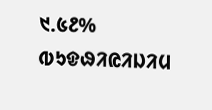᱑ᱹ᱕᱒% ᱵᱩᱫᱷᱤᱭᱤᱡᱤᱢ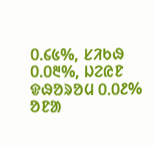᱐ᱹ᱔᱕%, ᱥᱤᱠᱷ ᱐ᱹ᱐᱓%, ᱡᱮᱭᱱ ᱫᱷᱚᱨᱚᱢ ᱐ᱹ᱐᱒% ᱚᱱᱟ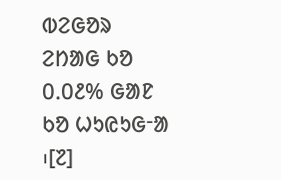ᱵᱮᱜᱚᱨ ᱮᱴᱟᱜ ᱠᱚ ᱐ᱹ᱐᱒% ᱜᱟᱱ ᱠᱚ ᱦᱩᱭᱩᱜᱼᱟ ᱾[᱗]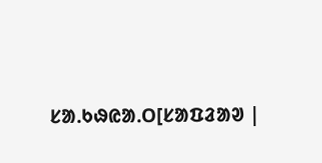ᱥᱟᱹᱠᱷᱭᱟᱹᱛ[ᱥᱟᱯᱲᱟᱣ |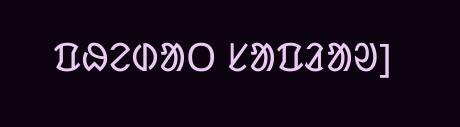ᱯᱷᱮᱰᱟᱛ ᱥᱟᱯᱲᱟᱣ]